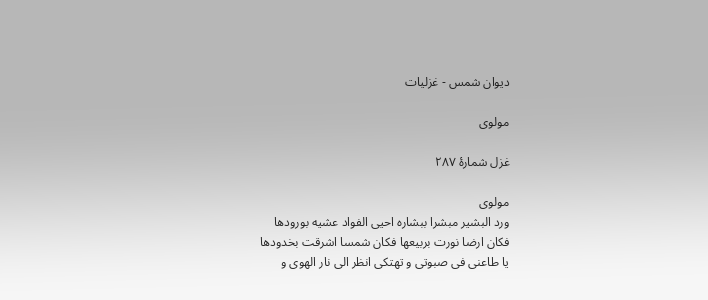دیوان شمس - غزلیات

مولوی

غزل شمارهٔ ۲۸۷

مولوی
ورد البشیر مبشرا ببشاره احیی الفواد عشیه بورودها
فکان ارضا نورت بربیعها فکان شمسا اشرقت بخدودها
یا طاعنی فی صبوتی و تهتکی انظر الی نار الهوی و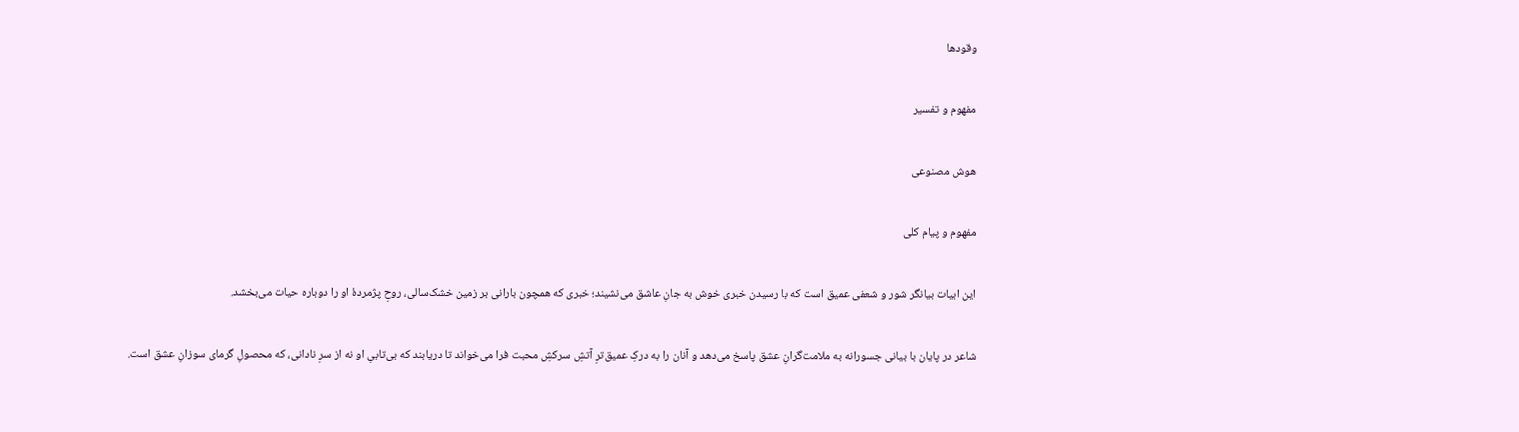وقودها

مفهوم و تفسیر

هوش مصنوعی

مفهوم و پیام کلی

این ابیات بیانگر شور و شعفی عمیق است که با رسیدن خبری خوش به جانِ عاشق می‌نشیند؛ خبری که همچون بارانی بر زمین خشک‌سالی، روحِ پژمردهٔ او را دوباره حیات می‌بخشد.

شاعر در پایان با بیانی جسورانه به ملامت‌گرانِ عشق پاسخ می‌دهد و آنان را به درکِ عمیق‌ترِ آتشِ سرکشِ محبت فرا می‌خواند تا دریابند که بی‌تابیِ او نه از سرِ نادانی، که محصولِ گرمای سوزانِ عشق است.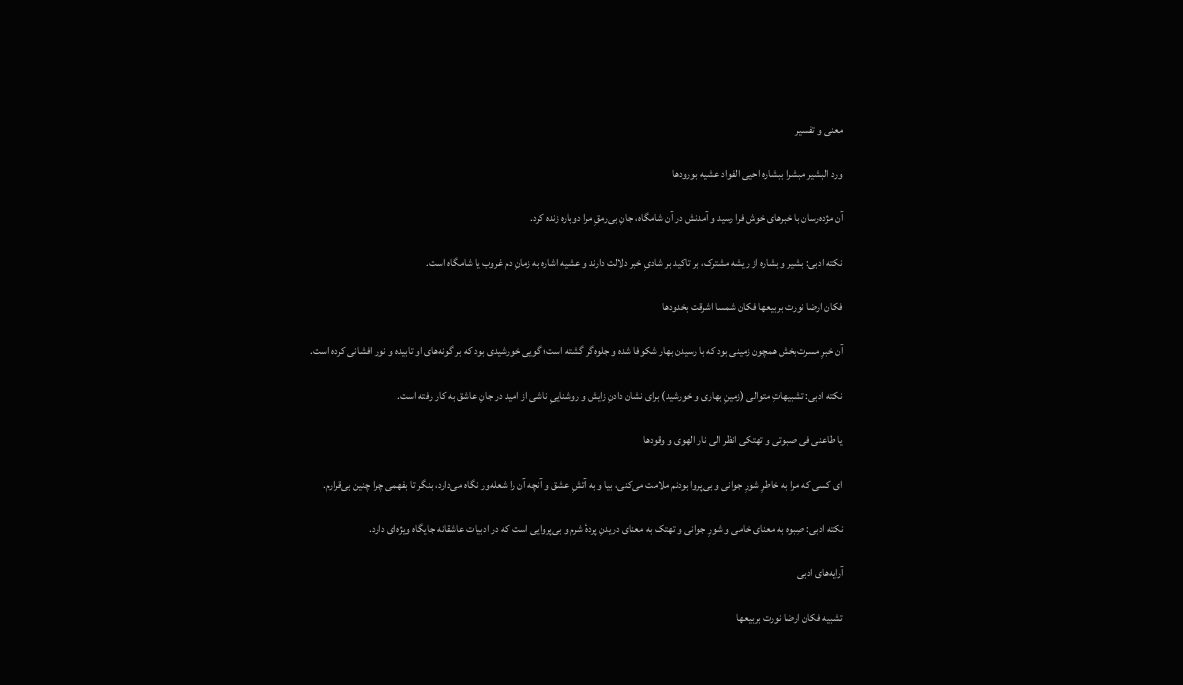معنی و تفسیر

ورد البشیر مبشرا ببشاره احیی الفواد عشیه بورودها

آن مژده‌رسان با خبرهای خوش فرا رسید و آمدنش در آن شامگاه، جانِ بی‌رمقِ مرا دوباره زنده کرد.

نکته ادبی: بشیر و بشاره از ریشه مشترک، بر تاکید بر شادیِ خبر دلالت دارند و عشیه اشاره به زمانِ دم غروب یا شامگاه است.

فکان ارضا نورت بربیعها فکان شمسا اشرقت بخدودها

آن خبرِ مسرت‌بخش همچون زمینی بود که با رسیدن بهار شکوفا شده و جلوه‌گر گشته است؛ گویی خورشیدی بود که بر گونه‌های او تابیده و نور افشانی کرده است.

نکته ادبی: تشبیهاتِ متوالی (زمینِ بهاری و خورشید) برای نشان دادنِ زایش و روشناییِ ناشی از امید در جانِ عاشق به کار رفته است.

یا طاعنی فی صبوتی و تهتکی انظر الی نار الهوی و وقودها

ای کسی که مرا به خاطرِ شورِ جوانی و بی‌پروا بودنم ملامت می‌کنی، بیا و به آتشِ عشق و آنچه آن را شعله‌ور نگاه می‌دارد، بنگر تا بفهمی چرا چنین بی‌قرارم.

نکته ادبی: صِبوه به معنای خامی و شورِ جوانی و تهتک به معنای دریدنِ پردهٔ شرم و بی‌پروایی است که در ادبیات عاشقانه جایگاه ویژه‌ای دارد.

آرایه‌های ادبی

تشبیه فکان ارضا نورت بربیعها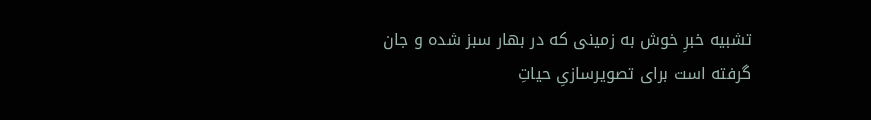تشبیه خبرِ خوش به زمینی که در بهار سبز شده و جان گرفته است برای تصویرسازیِ حیاتِ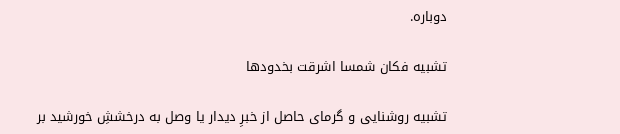دوباره.

تشبیه فکان شمسا اشرقت بخدودها

تشبیه روشنایی و گرمای حاصل از خبرِ دیدار یا وصل به درخششِ خورشید بر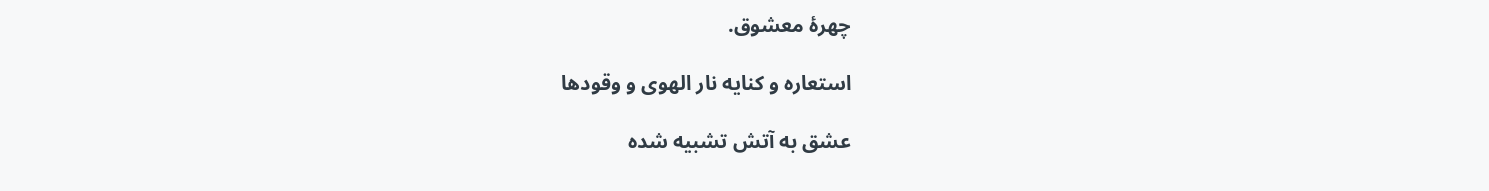چهرهٔ معشوق.

استعاره و کنایه نار الهوی و وقودها

عشق به آتش تشبیه شده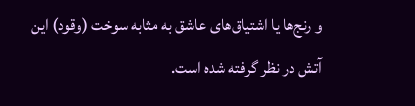و رنج‌ها یا اشتیاق‌های عاشق به مثابه سوخت (وقود) این آتش در نظر گرفته شده است.